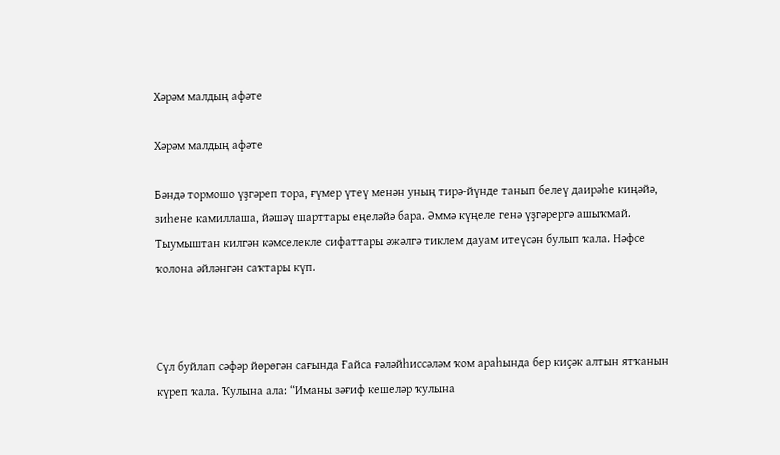Хәрәм малдың афәте

Хәрәм малдың афәте

Бәндә тормошо үҙгәреп тора, ғүмер үтеү менән уның тирә-йүнде танып белеү даирәһе киңәйә, зиһене камиллаша, йәшәү шарттары еңеләйә бара. Әммә күңеле генә үҙгәрергә ашыҡмай. Тыумыштан килгән кәмселекле сифаттары әжәлгә тиклем дауам итеүсән булып ҡала. Нәфсе ҡолона әйләнгән саҡтары күп.



Сүл буйлап сәфәр йөрөгән сағында Ғайса ғәләйһиссәләм ҡом араһында бер киҫәк алтын ятҡанын күреп ҡала. Ҡулына ала: “Иманы зәғиф кешеләр ҡулына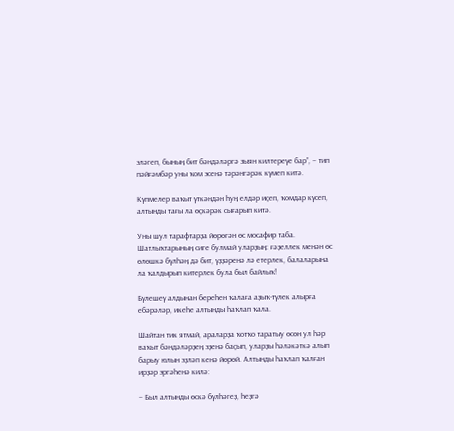эләгеп, бының бит бәндәләргә зыян килтереүе бар”, – тип пәйғәмбәр уны ҡом эсенә тәрәнгәрәк күмеп китә.

Күпмелер ваҡыт үткәндән һуң елдәр иҫеп, ҡомдар күсеп, алтынды тағы ла өҫкәрәк сығарып китә.

Уны шул тарафтарҙа йөрөгән өс мосафир таба. Шатлыҡтарының сиге булмай уларҙың: ғәҙеллек менән өс өлөшкә бүлһәң дә бит, үҙҙәренә лә етерлек, балаларына ла ҡалдырып китерлек була был байлыҡ!

Бүлешеү алдынан береһен ҡалаға аҙыҡ-түлек алырға ебәрәләр, икеһе алтынды һаҡлап ҡала.

Шайтан тик ятмай, араларҙа ҡотҡо таратыу өсөн ул һәр ваҡыт бәндәләрҙең эҙенә баҫып, уларҙы һәләкәткә алып барыу юлын эҙләп кенә йөрөй. Алтынды һаҡлап ҡалған ирҙәр эргәһенә килә:

– Был алтынды өскә бүлһәгеҙ, һеҙгә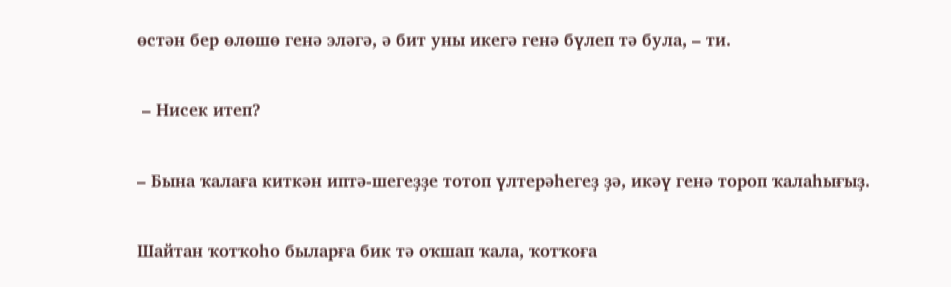өстән бер өлөшө генә эләгә, ә бит уны икегә генә бүлеп тә була, – ти.

 – Нисек итеп?

– Бына ҡалаға киткән иптә-шегеҙҙе тотоп үлтерәһегеҙ ҙә, икәү генә тороп ҡалаһығыҙ.

Шайтан ҡотҡоһо быларға бик тә оҡшап ҡала, ҡотҡоға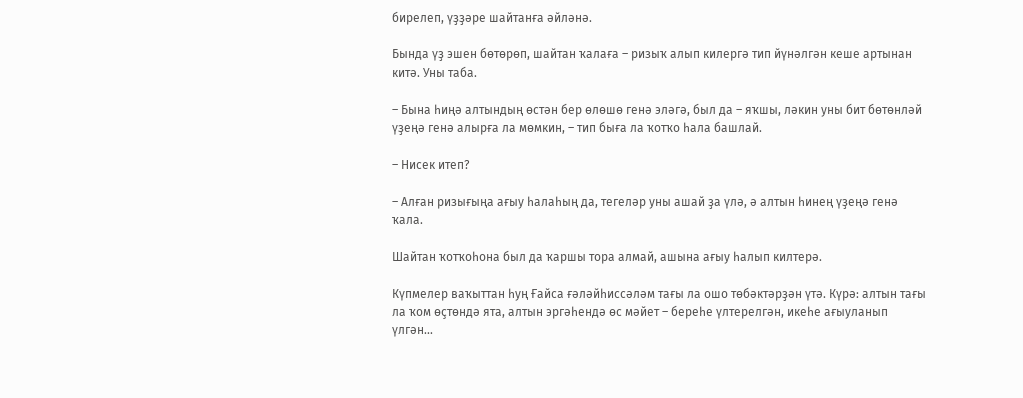бирелеп, үҙҙәре шайтанға әйләнә.

Бында үҙ эшен бөтөрөп, шайтан ҡалаға – ризыҡ алып килергә тип йүнәлгән кеше артынан китә. Уны таба.

– Бына һиңә алтындың өстән бер өлөшө генә эләгә, был да – яҡшы, ләкин уны бит бөтөнләй үҙеңә генә алырға ла мөмкин, – тип быға ла ҡотҡо һала башлай.

– Нисек итеп?

– Алған ризығыңа ағыу һалаһың да, тегеләр уны ашай ҙа үлә, ә алтын һинең үҙеңә генә ҡала.

Шайтан ҡотҡоһона был да ҡаршы тора алмай, ашына ағыу һалып килтерә.

Күпмелер ваҡыттан һуң Ғайса ғәләйһиссәләм тағы ла ошо төбәктәрҙән үтә. Күрә: алтын тағы ла ҡом өҫтөндә ята, алтын эргәһендә өс мәйет – береһе үлтерелгән, икеһе ағыуланып үлгән...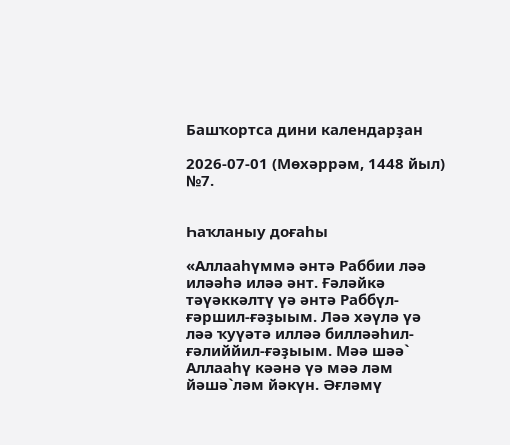Башҡортса дини календарҙан

2026-07-01 (Мөхәррәм, 1448 йыл) №7.


Һаҡланыу доғаһы

«Аллааһүммә әнтә Раббии ләә иләәһә иләә әнт. Ғәләйкә тәүәккәлтү үә әнтә Раббүл-ғәршил-ғәҙыым. Ләә хәүлә үә ләә ҡуүәтә илләә билләәһил-ғәлиййил-ғәҙыым. Мәә шәә` Аллааһү кәәнә үә мәә ләм йәшә`ләм йәкүн. Әғләмү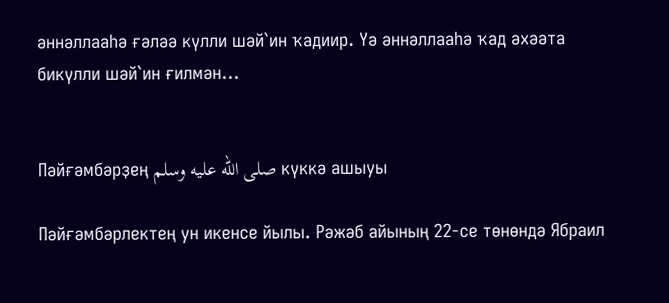әннәллааһә ғәләә күлли шәй`ин ҡадиир. Үә әннәллааһә ҡад әхәәта бикүлли шәй`ин ғилмән...


Пәйғәмбәрҙең صلى الله عليه وسلم күккә ашыуы

Пәйғәмбәрлектең ун икенсе йылы. Рәжәб айының 22-се төнөндә Ябраил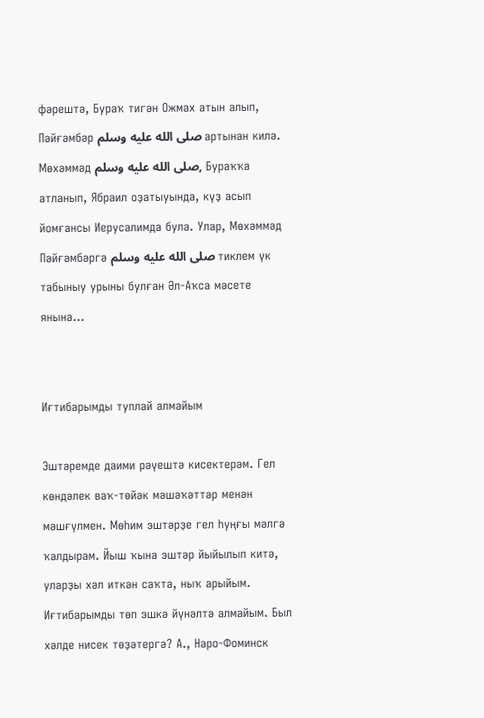фәрештә, Бураҡ тигән Ожмах атын алып, Пәйғәмбәр صلى الله عليه وسلم артынан килә. Мөхәммәд صلى الله عليه وسلم, Бураҡҡа атланып, Ябраил оҙатыуында, күҙ асып йомғансы Иерусалимда була. Улар, Мөхәммәд Пәйғәмбәргә صلى الله عليه وسلم тиклем үк табыныу урыны булған Әл-Аҡса мәсете янына...


Иғтибарымды туплай алмайым

Эштәремде даими рәүештә кисектерәм. Гел көндәлек ваҡ-төйәк мәшәҡәттәр менән мәшғүлмен. Мөһим эштәрҙе гел һуңғы мәлгә ҡалдырам. Йыш ҡына эштәр йыйылып китә, уларҙы хәл иткән саҡта, ныҡ арыйым. Иғтибарымды төп эшкә йүнәлтә алмайым. Был хәлде нисек төҙәтергә? А., Наро-Фоминск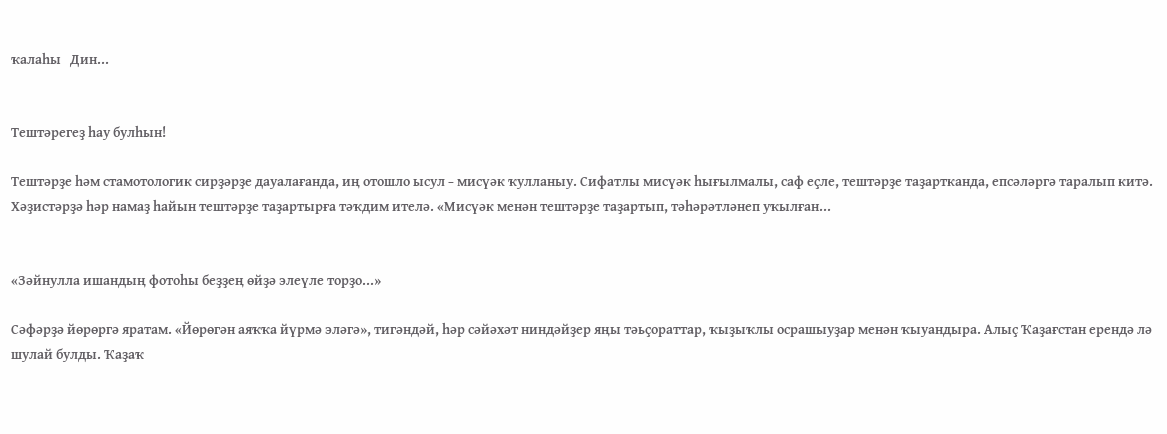ҡалаһы   Дин...


Тештәрегеҙ һау булһын!

Тештәрҙе һәм стамотологик сирҙәрҙе дауалағанда, иң отошло ысул − мисүәк ҡулланыу. Сифатлы мисүәк һығылмалы, саф еҫле, тештәрҙе таҙартканда, епсәләргә таралып китә.   Хәҙистәрҙә һәр намаҙ һайын тештәрҙе таҙартырға тәҡдим ителә. «Мисүәк менән тештәрҙе таҙартып, тәһәрәтләнеп уҡылған...


«Зәйнулла ишандың фотоһы беҙҙең өйҙә элеүле торҙо...»

Сәфәрҙә йөрөргә яратам. «Йөрөгән аяҡҡа йүрмә эләгә», тигәндәй, һәр сәйәхәт ниндәйҙер яңы тәьҫораттар, ҡыҙыҡлы осрашыуҙар менән ҡыуандыра. Алыҫ Ҡаҙағстан ерендә лә шулай булды. Ҡаҙаҡ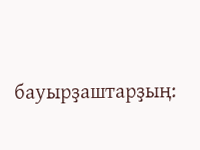бауырҙаштарҙың: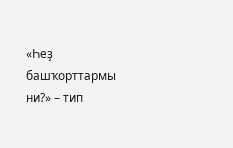«Һеҙ башҡорттармы ни?» – тип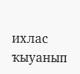ихлас ҡыуанып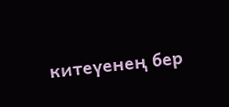китеүенең бер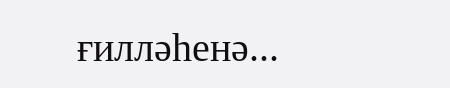ғилләһенә...